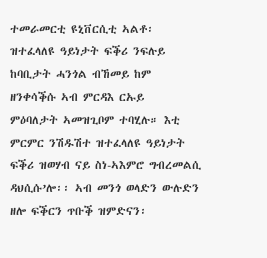ተመራመርቲ ዩኒቨርሲቲ ኣልቶ፡ ዝተፈላለዩ ዓይነታት ፍቕሪ ንፍሉይ ከባቢታት ሓንጎል ብኸመይ ከም ዘንቀሳቕሱ ኣብ ምርዳእ ርኡይ
ምዕባለታት ኣመዝጊቦም ተባሂሉ። እቲ ምርምር ንሽዱሽተ ዝተፈላለዩ ዓይነታት ፍቕሪ ዝወሃብ ናይ ስነ-ኣእምሮ ግብረመልሲ
ዳህሲሱ’ሎ፡፡ ኣብ መንጎ ወላድን ውሉድን ዘሎ ፍቕርን ጥቡቕ ዝምድናን፡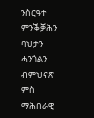ንስርዓተ ምንቕቓሕን ባህታን ሓንጎልን ብምህናጽ ምስ
ማሕበራዊ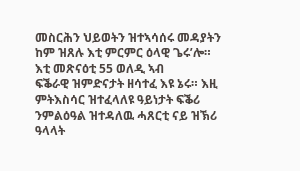መስርሕን ህይወትን ዝተኣሳሰሩ መዳያትን ከም ዝጸሉ እቲ ምርምር ዕላዊ ጌሩ’ሎ። እቲ መጽናዕቲ 55 ወለዲ ኣብ
ፍቕራዊ ዝምድናታት ዘሳተፈ እዩ ኔሩ። እዚ ምትእስሳር ዝተፈላለዩ ዓይነታት ፍቕሪ ንምልዕዓል ዝተዳለዉ ሓጸርቲ ናይ ዝኽሪ ዓላላት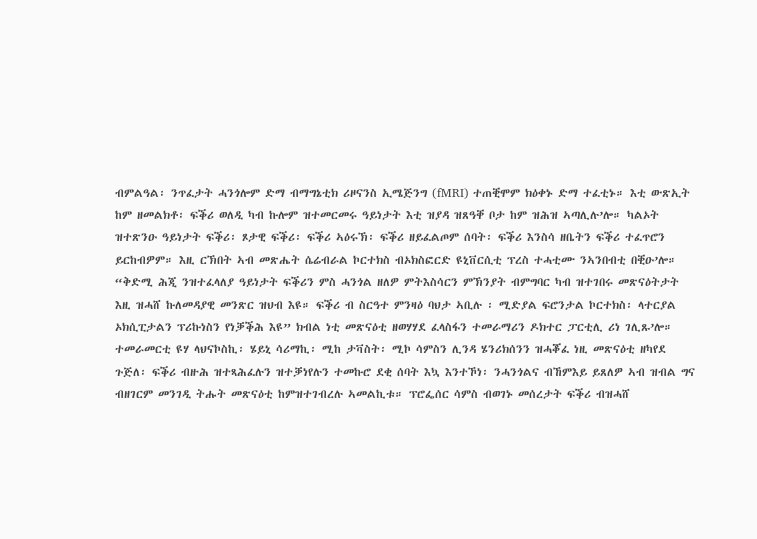ብምልዓል፡ ንጥፈታት ሓንጎሎም ድማ ብማግኔቲክ ሪዞናንስ ኢሜጅንግ (fMRI) ተጠቒሞም ክዕቀኑ ድማ ተፈቲኑ። እቲ ውጽኢት
ከም ዘመልክቶ፡ ፍቕሪ ወለዲ ካብ ኩሎም ዝተመርመሩ ዓይነታት እቲ ዝያዳ ዝጸዓቐ ቦታ ከም ዝሕዝ ኣጣሊሉ’ሎ። ካልኦት
ዝተጽንዑ ዓይነታት ፍቕሪ፡ ጾታዊ ፍቕሪ፡ ፍቕሪ ኣዕሩኽ፡ ፍቕሪ ዘይፈልጦም ሰባት፡ ፍቕሪ እንስሳ ዘቤትን ፍቕሪ ተፈጥሮን
ይርከብዎም። እዚ ርኽበት ኣብ መጽሔት ሴሬብራል ኮርተክስ ብኦክስፎርድ ዩኒቨርሲቲ ፕረስ ተሓቲሙ ንኣንበብቲ በቒዑ’ሎ።
“ቅድሚ ሕጂ ንዝተፈላለያ ዓይነታት ፍቕሪን ምስ ሓንጎል ዘለዎ ምትእስሳርን ምኽንያት ብምግባር ካብ ዝተገበሩ መጽናዕትታት
እዚ ዝሓሸ ኩለመዳያዊ መንጽር ዝህብ እዩ። ፍቕሪ ብ ስርዓተ ምንዛዕ ባህታ ኣቢሉ ፡ ሚድያል ፍሮንታል ኮርተክስ፡ ላተርያል
ኦክሲፒታልን ፕሪኩነስን የነቓቕሕ እዩ” ክብል ነቲ መጽናዕቲ ዘወሃሃደ ፈላስፋን ተመራማሪን ዶክተር ፓርቲሊ ሪነ ገሊጹ’ሎ።
ተመራመርቲ ዩሃ ላህናኮስኪ፡ ሄይኒ ሳሪማኪ፡ ሚከ ታቫስት፡ ሚኮ ሳምስን ሊንዳ ሄንሪክሰንን ዝሓቖፈ ነዚ መጽናዕቲ ዘካየደ
ጉጅለ፡ ፍቕሪ ብዙሕ ዝተጻሕፈሉን ዝተቓነየሉን ተመኩሮ ደቂ ሰባት እኳ እንተኾነ፡ ንሓንጎልና ብኸምእይ ይጸለዎ ኣብ ዝብል ግና
ብዘገርም መንገዲ ትሑት መጽናዕቲ ከምዝተገብረሉ ኣመልኪቱ። ፕሮፌሰር ሳምስ ብወገኑ መሰረታት ፍቕሪ ብዝሓሸ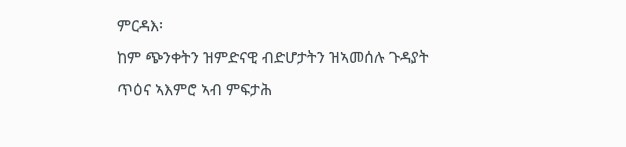ምርዳእ፡
ከም ጭንቀትን ዝምድናዊ ብድሆታትን ዝኣመሰሉ ጉዳያት ጥዕና ኣእምሮ ኣብ ምፍታሕ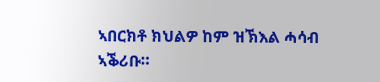ኣበርክቶ ክህልዎ ከም ዝኽእል ሓሳብ
ኣቕሪቡ።